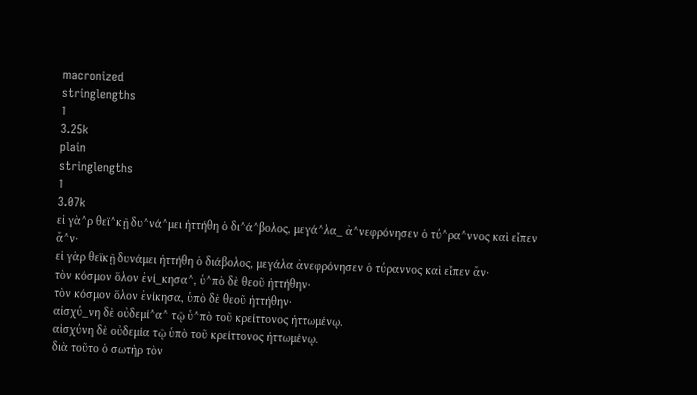macronized
stringlengths
1
3.25k
plain
stringlengths
1
3.07k
εἰ γὰ^ρ θεϊ^κῇ δυ^νά^μει ἡττήθη ὁ δι^ά^βολος, μεγά^λα_ ἀ^νεφρόνησεν ὁ τύ^ρα^ννος καὶ εἶπεν ἄ^ν·
εἰ γὰρ θεϊκῇ δυνάμει ἡττήθη ὁ διάβολος, μεγάλα ἀνεφρόνησεν ὁ τύραννος καὶ εἶπεν ἄν·
τὸν κόσμον ὅλον ἐνί_κησα^, ὑ^πὸ δὲ θεοῦ ἡττήθην·
τὸν κόσμον ὅλον ἐνίκησα, ὑπὸ δὲ θεοῦ ἡττήθην·
αἰσχύ_νη δὲ οὐδεμί^α^ τῷ ὑ^πὸ τοῦ κρείττονος ἡττωμένῳ.
αἰσχύνη δὲ οὐδεμία τῷ ὑπὸ τοῦ κρείττονος ἡττωμένῳ.
διὰ τοῦτο ὁ σωτὴρ τὸν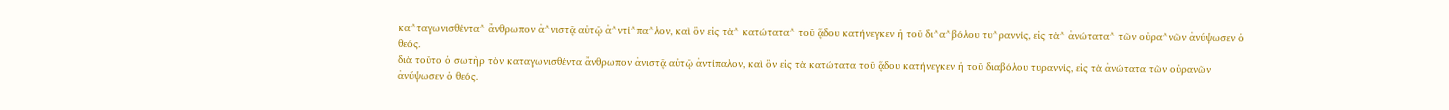κα^ταγωνισθέντα^ ἄνθρωπον ἀ^νιστᾷ αὐτῷ ἀ^ντί^πα^λον, καὶ ὃν εἰς τὰ^ κατώτατα^ τοῦ ᾅδου κατήνεγκεν ἡ τοῦ δι^α^βόλου τυ^ραννίς, εἰς τὰ^ ἀνώτατα^ τῶν οὐρα^νῶν ἀνύψωσεν ὁ θεός.
διὰ τοῦτο ὁ σωτὴρ τὸν καταγωνισθέντα ἄνθρωπον ἀνιστᾷ αὐτῷ ἀντίπαλον, καὶ ὃν εἰς τὰ κατώτατα τοῦ ᾅδου κατήνεγκεν ἡ τοῦ διαβόλου τυραννίς, εἰς τὰ ἀνώτατα τῶν οὐρανῶν ἀνύψωσεν ὁ θεός.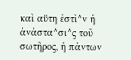καὶ αὕτη ἐστὶ^ν ἡ ἀνάστα^σι^ς τοῦ σωτῆρος, ἡ πάντων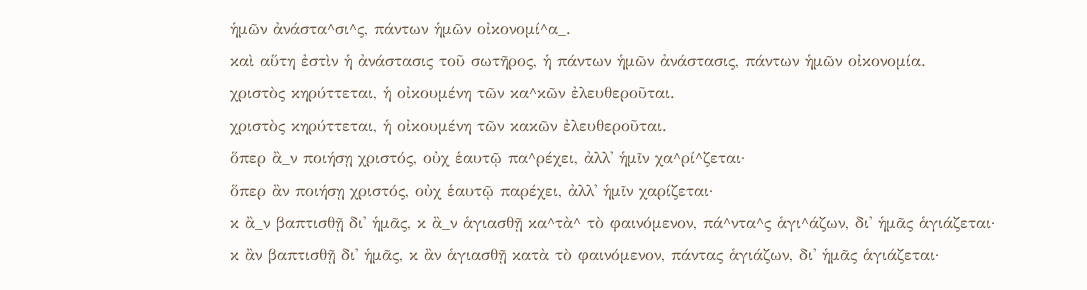ἡμῶν ἀνάστα^σι^ς, πάντων ἡμῶν οἰκονομί^α_.
καὶ αὕτη ἐστὶν ἡ ἀνάστασις τοῦ σωτῆρος, ἡ πάντων ἡμῶν ἀνάστασις, πάντων ἡμῶν οἰκονομία.
χριστὸς κηρύττεται, ἡ οἰκουμένη τῶν κα^κῶν ἐλευθεροῦται.
χριστὸς κηρύττεται, ἡ οἰκουμένη τῶν κακῶν ἐλευθεροῦται.
ὅπερ ἂ_ν ποιήσῃ χριστός, οὐχ ἑαυτῷ πα^ρέχει, ἀλλ' ἡμῖν χα^ρί^ζεται·
ὅπερ ἂν ποιήσῃ χριστός, οὐχ ἑαυτῷ παρέχει, ἀλλ' ἡμῖν χαρίζεται·
κ ἂ_ν βαπτισθῇ δι' ἡμᾶς, κ ἂ_ν ἁγιασθῇ κα^τὰ^ τὸ φαινόμενον, πά^ντα^ς ἁγι^άζων, δι' ἡμᾶς ἁγιάζεται·
κ ἂν βαπτισθῇ δι' ἡμᾶς, κ ἂν ἁγιασθῇ κατὰ τὸ φαινόμενον, πάντας ἁγιάζων, δι' ἡμᾶς ἁγιάζεται·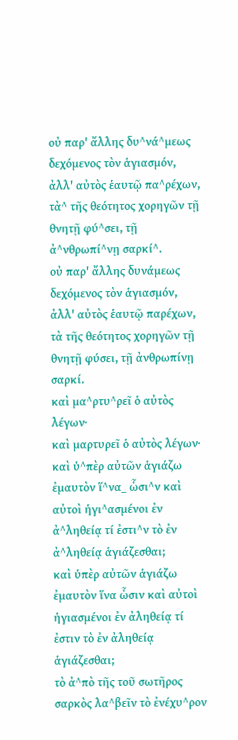οὐ παρ' ἄλλης δυ^νά^μεως δεχόμενος τὸν ἁγιασμόν, ἀλλ' αὐτὸς ἑαυτῷ πα^ρέχων, τὰ^ τῆς θεότητος χορηγῶν τῇ θνητῇ φύ^σει, τῇ ἀ^νθρωπί^νῃ σαρκί^.
οὐ παρ' ἄλλης δυνάμεως δεχόμενος τὸν ἁγιασμόν, ἀλλ' αὐτὸς ἑαυτῷ παρέχων, τὰ τῆς θεότητος χορηγῶν τῇ θνητῇ φύσει, τῇ ἀνθρωπίνῃ σαρκί.
καὶ μα^ρτυ^ρεῖ ὁ αὐτὸς λέγων·
καὶ μαρτυρεῖ ὁ αὐτὸς λέγων·
καὶ ὑ^πὲρ αὐτῶν ἁγιάζω ἐμαυτὸν ἵ^να_ ὧσι^ν καὶ αὐτοὶ ἡγι^ασμένοι ἐν ἀ^ληθείᾳ τί ἐστι^ν τὸ ἐν ἀ^ληθείᾳ ἁγιάζεσθαι;
καὶ ὑπὲρ αὐτῶν ἁγιάζω ἐμαυτὸν ἵνα ὧσιν καὶ αὐτοὶ ἡγιασμένοι ἐν ἀληθείᾳ τί ἐστιν τὸ ἐν ἀληθείᾳ ἁγιάζεσθαι;
τὸ ἀ^πὸ τῆς τοῦ σωτῆρος σαρκὸς λα^βεῖν τὸ ἐνέχυ^ρον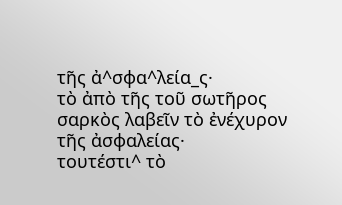τῆς ἀ^σφα^λεία_ς·
τὸ ἀπὸ τῆς τοῦ σωτῆρος σαρκὸς λαβεῖν τὸ ἐνέχυρον τῆς ἀσφαλείας·
τουτέστι^ τὸ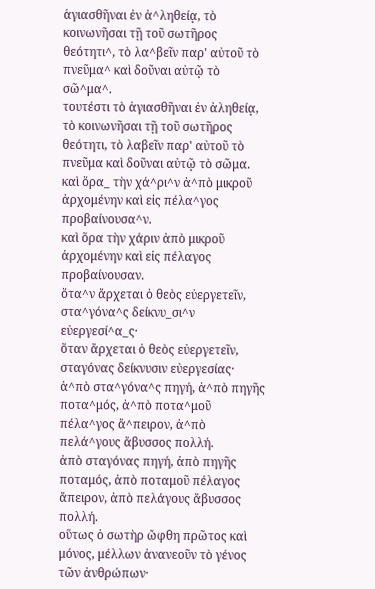ἁγιασθῆναι ἐν ἀ^ληθείᾳ, τὸ κοινωνῆσαι τῇ τοῦ σωτῆρος θεότητι^, τὸ λα^βεῖν παρ' αὐτοῦ τὸ πνεῦμα^ καὶ δοῦναι αὐτῷ τὸ σῶ^μα^.
τουτέστι τὸ ἁγιασθῆναι ἐν ἀληθείᾳ, τὸ κοινωνῆσαι τῇ τοῦ σωτῆρος θεότητι, τὸ λαβεῖν παρ' αὐτοῦ τὸ πνεῦμα καὶ δοῦναι αὐτῷ τὸ σῶμα.
καὶ ὅρα_ τὴν χά^ρι^ν ἀ^πὸ μικροῦ ἀρχομένην καὶ εἰς πέλα^γος προβαίνουσα^ν.
καὶ ὅρα τὴν χάριν ἀπὸ μικροῦ ἀρχομένην καὶ εἰς πέλαγος προβαίνουσαν.
ὅτα^ν ἄρχεται ὁ θεὸς εὐεργετεῖν, στα^γόνα^ς δείκνυ_σι^ν εὐεργεσί^α_ς·
ὅταν ἄρχεται ὁ θεὸς εὐεργετεῖν, σταγόνας δείκνυσιν εὐεργεσίας·
ἀ^πὸ στα^γόνα^ς πηγή, ἀ^πὸ πηγῆς ποτα^μός, ἀ^πὸ ποτα^μοῦ πέλα^γος ἄ^πειρον, ἀ^πὸ πελά^γους ἄβυσσος πολλή.
ἀπὸ σταγόνας πηγή, ἀπὸ πηγῆς ποταμός, ἀπὸ ποταμοῦ πέλαγος ἄπειρον, ἀπὸ πελάγους ἄβυσσος πολλή.
οὕτως ὁ σωτὴρ ὤφθη πρῶτος καὶ μόνος, μέλλων ἀνανεοῦν τὸ γένος τῶν ἀνθρώπων·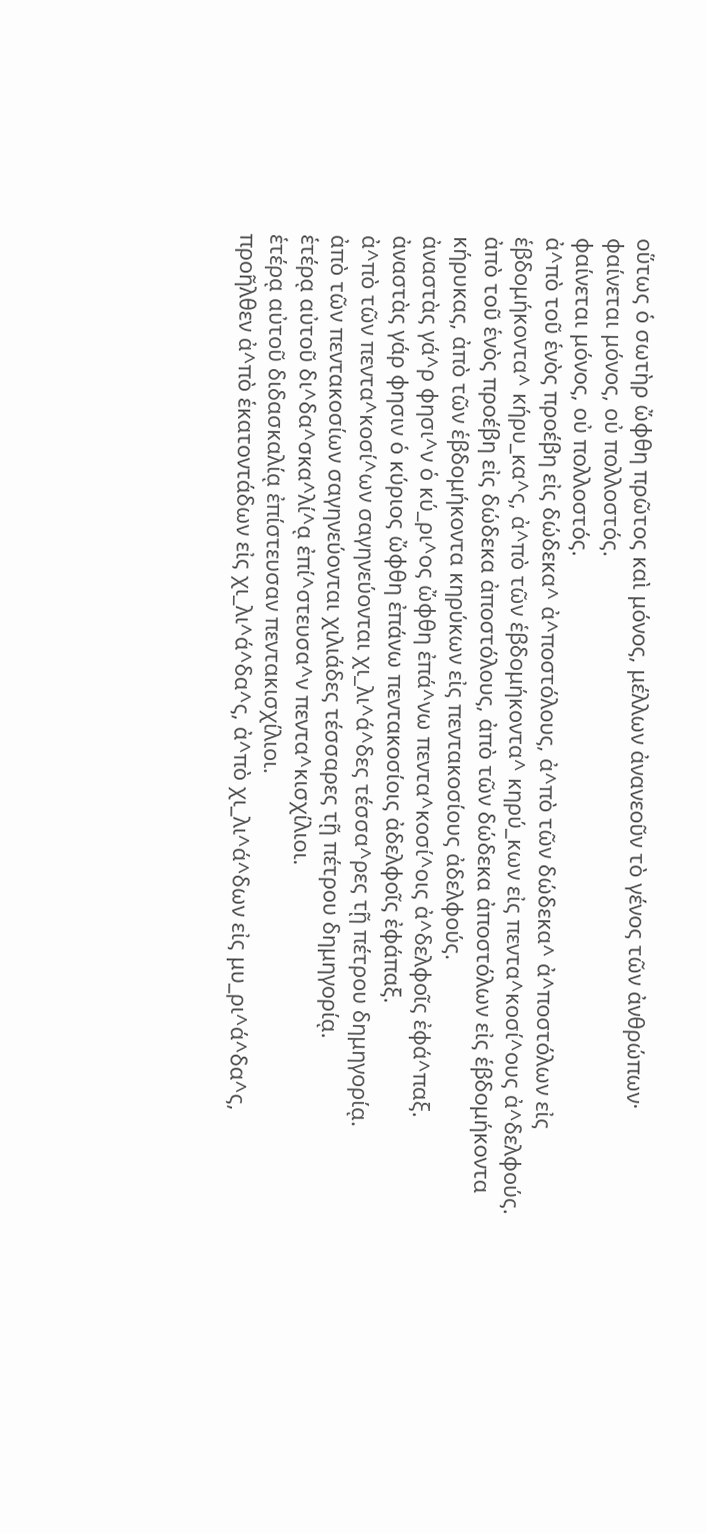οὕτως ὁ σωτὴρ ὤφθη πρῶτος καὶ μόνος, μέλλων ἀνανεοῦν τὸ γένος τῶν ἀνθρώπων·
φαίνεται μόνος, οὐ πολλοστός.
φαίνεται μόνος, οὐ πολλοστός.
ἀ^πὸ τοῦ ἑνὸς προέβη εἰς δώδεκα^ ἀ^ποστόλους, ἀ^πὸ τῶν δώδεκα^ ἀ^ποστόλων εἰς ἑβδομήκοντα^ κήρυ_κα^ς, ἀ^πὸ τῶν ἑβδομήκοντα^ κηρύ_κων εἰς πεντα^κοσί^ους ἀ^δελφούς.
ἀπὸ τοῦ ἑνὸς προέβη εἰς δώδεκα ἀποστόλους, ἀπὸ τῶν δώδεκα ἀποστόλων εἰς ἑβδομήκοντα κήρυκας, ἀπὸ τῶν ἑβδομήκοντα κηρύκων εἰς πεντακοσίους ἀδελφούς.
ἀναστὰς γά^ρ φησι^ν ὁ κύ_ρι^ος ὤφθη ἐπά^νω πεντα^κοσί^οις ἀ^δελφοῖς ἐφά^παξ.
ἀναστὰς γάρ φησιν ὁ κύριος ὤφθη ἐπάνω πεντακοσίοις ἀδελφοῖς ἐφάπαξ.
ἀ^πὸ τῶν πεντα^κοσί^ων σαγηνεύονται χι_λι^ά^δες τέσσα^ρες τῇ πέτρου δημηγορίᾳ.
ἀπὸ τῶν πεντακοσίων σαγηνεύονται χιλιάδες τέσσαρες τῇ πέτρου δημηγορίᾳ.
ἑτέρᾳ αὐτοῦ δι^δα^σκα^λί^ᾳ ἐπί^στευσα^ν πεντα^κισχίλιοι.
ἑτέρᾳ αὐτοῦ διδασκαλίᾳ ἐπίστευσαν πεντακισχίλιοι.
προῆλθεν ἀ^πὸ ἑκατοντάδων εἰς χι_λι^ά^δα^ς, ἀ^πὸ χι_λι^ά^δων εἰς μυ_ρι^ά^δα^ς,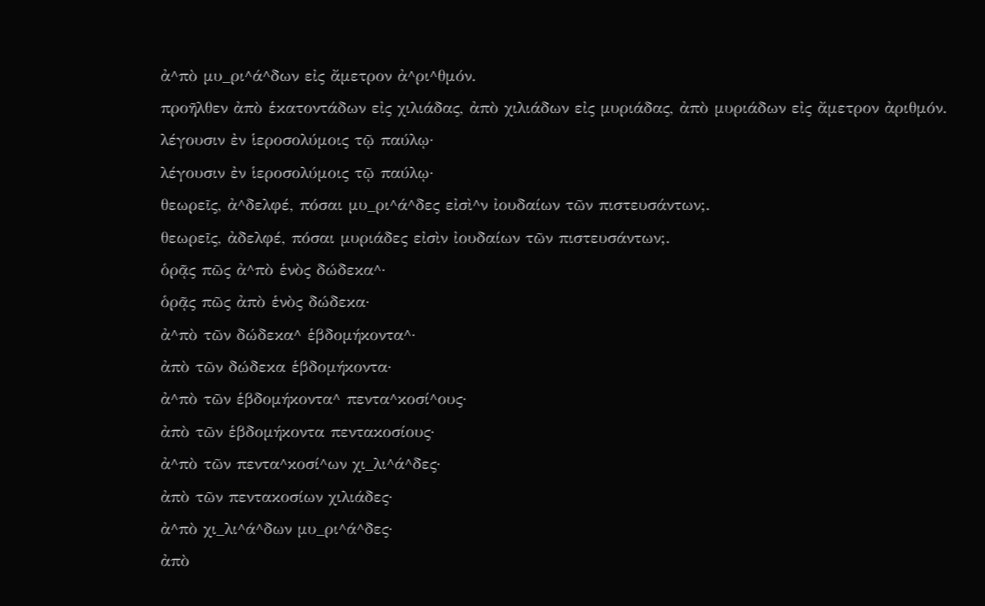ἀ^πὸ μυ_ρι^ά^δων εἰς ἄμετρον ἀ^ρι^θμόν.
προῆλθεν ἀπὸ ἑκατοντάδων εἰς χιλιάδας, ἀπὸ χιλιάδων εἰς μυριάδας, ἀπὸ μυριάδων εἰς ἄμετρον ἀριθμόν.
λέγουσιν ἐν ἱεροσολύμοις τῷ παύλῳ·
λέγουσιν ἐν ἱεροσολύμοις τῷ παύλῳ·
θεωρεῖς, ἀ^δελφέ, πόσαι μυ_ρι^ά^δες εἰσὶ^ν ἰουδαίων τῶν πιστευσάντων;.
θεωρεῖς, ἀδελφέ, πόσαι μυριάδες εἰσὶν ἰουδαίων τῶν πιστευσάντων;.
ὁρᾷς πῶς ἀ^πὸ ἑνὸς δώδεκα^·
ὁρᾷς πῶς ἀπὸ ἑνὸς δώδεκα·
ἀ^πὸ τῶν δώδεκα^ ἑβδομήκοντα^·
ἀπὸ τῶν δώδεκα ἑβδομήκοντα·
ἀ^πὸ τῶν ἑβδομήκοντα^ πεντα^κοσί^ους·
ἀπὸ τῶν ἑβδομήκοντα πεντακοσίους·
ἀ^πὸ τῶν πεντα^κοσί^ων χι_λι^ά^δες·
ἀπὸ τῶν πεντακοσίων χιλιάδες·
ἀ^πὸ χι_λι^ά^δων μυ_ρι^ά^δες·
ἀπὸ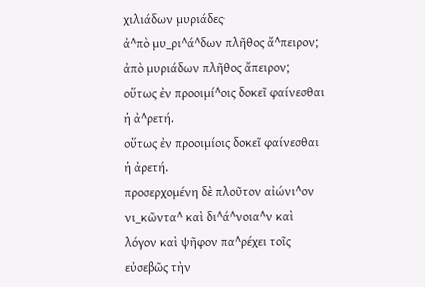χιλιάδων μυριάδες·
ἀ^πὸ μυ_ρι^ά^δων πλῆθος ἄ^πειρον;
ἀπὸ μυριάδων πλῆθος ἄπειρον;
οὕτως ἐν προοιμί^οις δοκεῖ φαίνεσθαι ἡ ἀ^ρετή.
οὕτως ἐν προοιμίοις δοκεῖ φαίνεσθαι ἡ ἀρετή.
προσερχομένη δὲ πλοῦτον αἰώνι^ον νι_κῶντα^ καὶ δι^ά^νοια^ν καὶ λόγον καὶ ψῆφον πα^ρέχει τοῖς εὐσεβῶς τὴν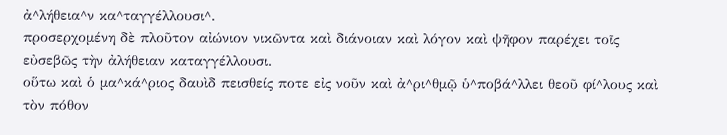ἀ^λήθεια^ν κα^ταγγέλλουσι^.
προσερχομένη δὲ πλοῦτον αἰώνιον νικῶντα καὶ διάνοιαν καὶ λόγον καὶ ψῆφον παρέχει τοῖς εὐσεβῶς τὴν ἀλήθειαν καταγγέλλουσι.
οὕτω καὶ ὁ μα^κά^ριος δαυὶδ πεισθείς ποτε εἰς νοῦν καὶ ἀ^ρι^θμῷ ὑ^ποβά^λλει θεοῦ φί^λους καὶ τὸν πόθον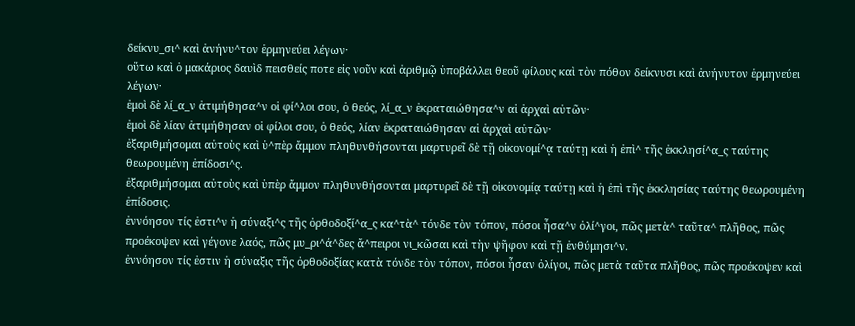δείκνυ_σι^ καὶ ἀνήνυ^τον ἑρμηνεύει λέγων·
οὕτω καὶ ὁ μακάριος δαυὶδ πεισθείς ποτε εἰς νοῦν καὶ ἀριθμῷ ὑποβάλλει θεοῦ φίλους καὶ τὸν πόθον δείκνυσι καὶ ἀνήνυτον ἑρμηνεύει λέγων·
ἐμοὶ δὲ λί_α_ν ἀτιμήθησα^ν οἱ φί^λοι σου, ὁ θεός, λί_α_ν ἐκραταιώθησα^ν αἱ ἀρχαὶ αὐτῶν·
ἐμοὶ δὲ λίαν ἀτιμήθησαν οἱ φίλοι σου, ὁ θεός, λίαν ἐκραταιώθησαν αἱ ἀρχαὶ αὐτῶν·
ἐξαριθμήσομαι αὐτοὺς καὶ ὑ^πὲρ ἄμμον πληθυνθήσονται μαρτυρεῖ δὲ τῇ οἰκονομί^ᾳ ταύτῃ καὶ ἡ ἐπὶ^ τῆς ἐκκλησί^α_ς ταύτης θεωρουμένη ἐπίδοσι^ς.
ἐξαριθμήσομαι αὐτοὺς καὶ ὑπὲρ ἄμμον πληθυνθήσονται μαρτυρεῖ δὲ τῇ οἰκονομίᾳ ταύτῃ καὶ ἡ ἐπὶ τῆς ἐκκλησίας ταύτης θεωρουμένη ἐπίδοσις.
ἐννόησον τίς ἐστι^ν ἡ σύναξι^ς τῆς ὀρθοδοξί^α_ς κα^τὰ^ τόνδε τὸν τόπον, πόσοι ἦσα^ν ὀλί^γοι, πῶς μετὰ^ ταῦτα^ πλῆθος, πῶς προέκοψεν καὶ γέγονε λαός, πῶς μυ_ρι^ά^δες ἄ^πειροι νι_κῶσαι καὶ τὴν ψῆφον καὶ τῇ ἐνθύμησι^ν.
ἐννόησον τίς ἐστιν ἡ σύναξις τῆς ὀρθοδοξίας κατὰ τόνδε τὸν τόπον, πόσοι ἦσαν ὀλίγοι, πῶς μετὰ ταῦτα πλῆθος, πῶς προέκοψεν καὶ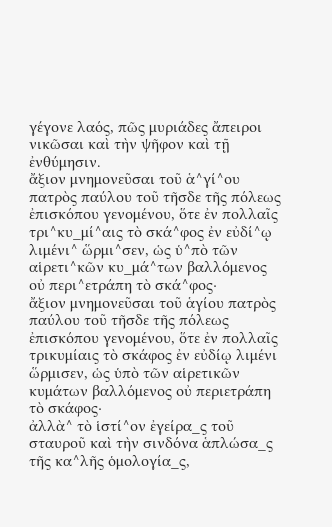γέγονε λαός, πῶς μυριάδες ἄπειροι νικῶσαι καὶ τὴν ψῆφον καὶ τῇ ἐνθύμησιν.
ἄξιον μνημονεῦσαι τοῦ ἁ^γί^ου πατρὸς παύλου τοῦ τῆσδε τῆς πόλεως ἐπισκόπου γενομένου, ὅτε ἐν πολλαῖς τρι^κυ_μί^αις τὸ σκά^φος ἐν εὐδί^ῳ λιμένι^ ὥρμι^σεν, ὡς ὑ^πὸ τῶν αἱρετι^κῶν κυ_μά^των βαλλόμενος οὐ περι^ετράπη τὸ σκά^φος·
ἄξιον μνημονεῦσαι τοῦ ἁγίου πατρὸς παύλου τοῦ τῆσδε τῆς πόλεως ἐπισκόπου γενομένου, ὅτε ἐν πολλαῖς τρικυμίαις τὸ σκάφος ἐν εὐδίῳ λιμένι ὥρμισεν, ὡς ὑπὸ τῶν αἱρετικῶν κυμάτων βαλλόμενος οὐ περιετράπη τὸ σκάφος·
ἀλλὰ^ τὸ ἱστί^ον ἐγείρα_ς τοῦ σταυροῦ καὶ τὴν σινδόνα ἁπλώσα_ς τῆς κα^λῆς ὁμολογία_ς,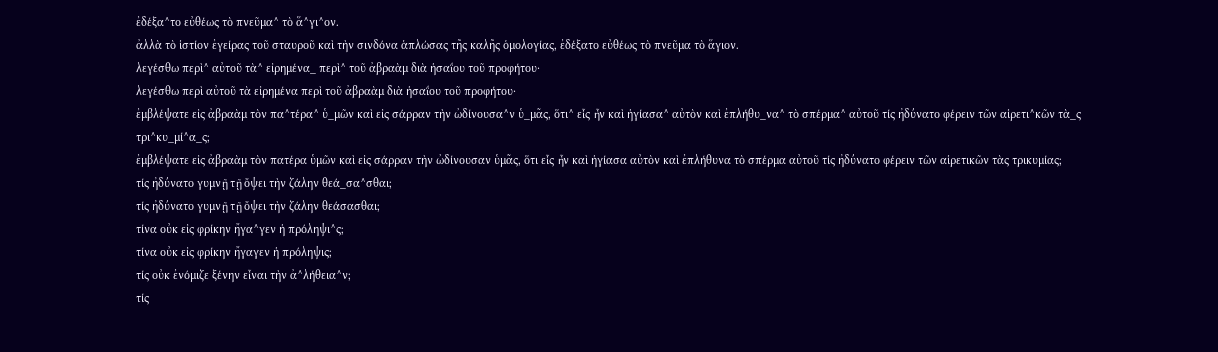ἐδέξα^το εὐθέως τὸ πνεῦμα^ τὸ ἅ^γι^ον.
ἀλλὰ τὸ ἱστίον ἐγείρας τοῦ σταυροῦ καὶ τὴν σινδόνα ἁπλώσας τῆς καλῆς ὁμολογίας, ἐδέξατο εὐθέως τὸ πνεῦμα τὸ ἅγιον.
λεγέσθω περὶ^ αὐτοῦ τὰ^ εἰρημένα_ περὶ^ τοῦ ἀβραὰμ διὰ ἡσαΐου τοῦ προφήτου·
λεγέσθω περὶ αὐτοῦ τὰ εἰρημένα περὶ τοῦ ἀβραὰμ διὰ ἡσαΐου τοῦ προφήτου·
ἐμβλέψατε εἰς ἀβραὰμ τὸν πα^τέρα^ ὑ_μῶν καὶ εἰς σάρραν τὴν ὠδίνουσα^ν ὑ_μᾶς, ὅτι^ εἷς ἦν καὶ ἡγίασα^ αὐτὸν καὶ ἐπλήθυ_να^ τὸ σπέρμα^ αὐτοῦ τίς ἠδύνατο φέρειν τῶν αἱρετι^κῶν τὰ_ς τρι^κυ_μί^α_ς;
ἐμβλέψατε εἰς ἀβραὰμ τὸν πατέρα ὑμῶν καὶ εἰς σάρραν τὴν ὠδίνουσαν ὑμᾶς, ὅτι εἷς ἦν καὶ ἡγίασα αὐτὸν καὶ ἐπλήθυνα τὸ σπέρμα αὐτοῦ τίς ἠδύνατο φέρειν τῶν αἱρετικῶν τὰς τρικυμίας;
τίς ἠδύνατο γυμνῇ τῇ ὄψει τὴν ζάλην θεά_σα^σθαι;
τίς ἠδύνατο γυμνῇ τῇ ὄψει τὴν ζάλην θεάσασθαι;
τίνα οὐκ εἰς φρίκην ἤγα^γεν ἡ πρόληψι^ς;
τίνα οὐκ εἰς φρίκην ἤγαγεν ἡ πρόληψις;
τίς οὐκ ἐνόμιζε ξένην εἶναι τὴν ἀ^λήθεια^ν;
τίς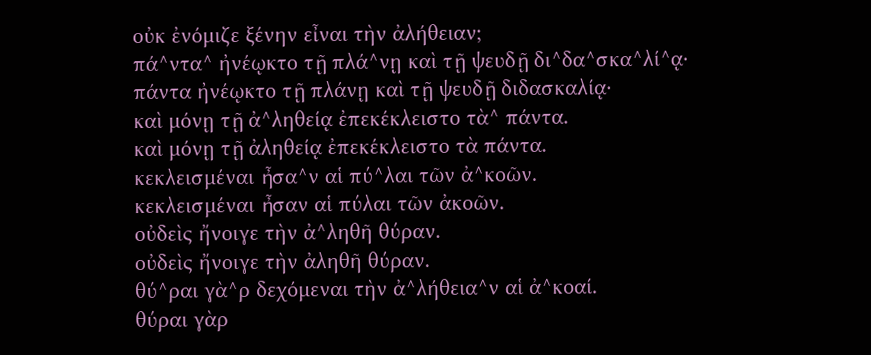οὐκ ἐνόμιζε ξένην εἶναι τὴν ἀλήθειαν;
πά^ντα^ ἠνέῳκτο τῇ πλά^νῃ καὶ τῇ ψευδῇ δι^δα^σκα^λί^ᾳ·
πάντα ἠνέῳκτο τῇ πλάνῃ καὶ τῇ ψευδῇ διδασκαλίᾳ·
καὶ μόνῃ τῇ ἀ^ληθείᾳ ἐπεκέκλειστο τὰ^ πάντα.
καὶ μόνῃ τῇ ἀληθείᾳ ἐπεκέκλειστο τὰ πάντα.
κεκλεισμέναι ἦσα^ν αἱ πύ^λαι τῶν ἀ^κοῶν.
κεκλεισμέναι ἦσαν αἱ πύλαι τῶν ἀκοῶν.
οὐδεὶς ἤνοιγε τὴν ἀ^ληθῆ θύραν.
οὐδεὶς ἤνοιγε τὴν ἀληθῆ θύραν.
θύ^ραι γὰ^ρ δεχόμεναι τὴν ἀ^λήθεια^ν αἱ ἀ^κοαί.
θύραι γὰρ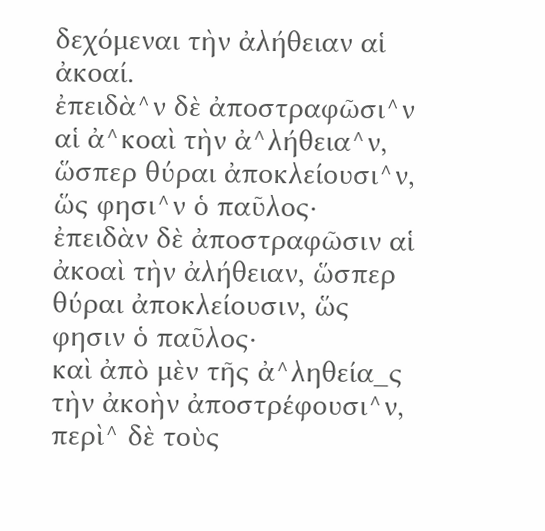δεχόμεναι τὴν ἀλήθειαν αἱ ἀκοαί.
ἐπειδὰ^ν δὲ ἀποστραφῶσι^ν αἱ ἀ^κοαὶ τὴν ἀ^λήθεια^ν, ὥσπερ θύραι ἀποκλείουσι^ν, ὥς φησι^ν ὁ παῦλος·
ἐπειδὰν δὲ ἀποστραφῶσιν αἱ ἀκοαὶ τὴν ἀλήθειαν, ὥσπερ θύραι ἀποκλείουσιν, ὥς φησιν ὁ παῦλος·
καὶ ἀπὸ μὲν τῆς ἀ^ληθεία_ς τὴν ἀκοὴν ἀποστρέφουσι^ν, περὶ^ δὲ τοὺς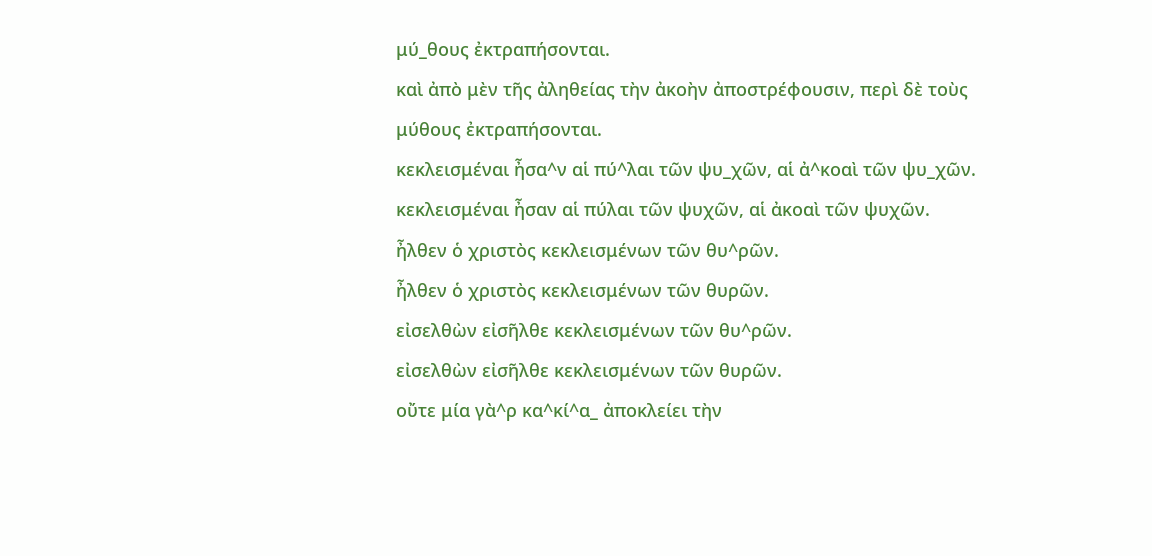μύ_θους ἐκτραπήσονται.
καὶ ἀπὸ μὲν τῆς ἀληθείας τὴν ἀκοὴν ἀποστρέφουσιν, περὶ δὲ τοὺς μύθους ἐκτραπήσονται.
κεκλεισμέναι ἦσα^ν αἱ πύ^λαι τῶν ψυ_χῶν, αἱ ἀ^κοαὶ τῶν ψυ_χῶν.
κεκλεισμέναι ἦσαν αἱ πύλαι τῶν ψυχῶν, αἱ ἀκοαὶ τῶν ψυχῶν.
ἦλθεν ὁ χριστὸς κεκλεισμένων τῶν θυ^ρῶν.
ἦλθεν ὁ χριστὸς κεκλεισμένων τῶν θυρῶν.
εἰσελθὼν εἰσῆλθε κεκλεισμένων τῶν θυ^ρῶν.
εἰσελθὼν εἰσῆλθε κεκλεισμένων τῶν θυρῶν.
οὔτε μία γὰ^ρ κα^κί^α_ ἀποκλείει τὴν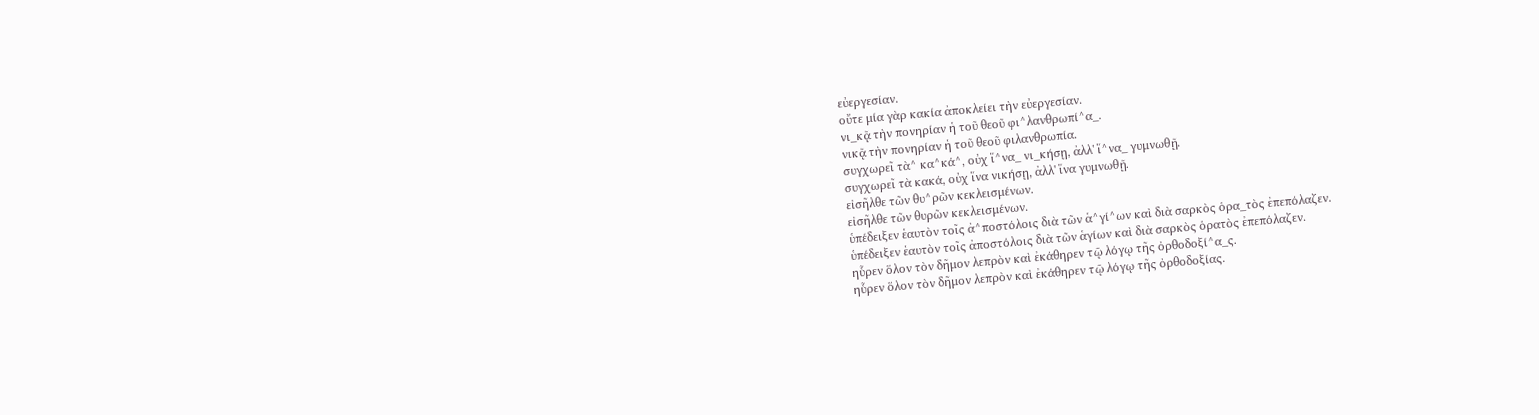εὐεργεσίαν.
οὔτε μία γὰρ κακία ἀποκλείει τὴν εὐεργεσίαν.
νι_κᾷ τὴν πονηρίαν ἡ τοῦ θεοῦ φι^λανθρωπί^α_.
νικᾷ τὴν πονηρίαν ἡ τοῦ θεοῦ φιλανθρωπία.
συγχωρεῖ τὰ^ κα^κά^, οὐχ ἵ^να_ νι_κήσῃ, ἀλλ' ἵ^να_ γυμνωθῇ.
συγχωρεῖ τὰ κακά, οὐχ ἵνα νικήσῃ, ἀλλ' ἵνα γυμνωθῇ.
εἰσῆλθε τῶν θυ^ρῶν κεκλεισμένων.
εἰσῆλθε τῶν θυρῶν κεκλεισμένων.
ὑπέδειξεν ἑαυτὸν τοῖς ἀ^ποστόλοις διὰ τῶν ἁ^γί^ων καὶ διὰ σαρκὸς ὁρα_τὸς ἐπεπόλαζεν.
ὑπέδειξεν ἑαυτὸν τοῖς ἀποστόλοις διὰ τῶν ἁγίων καὶ διὰ σαρκὸς ὁρατὸς ἐπεπόλαζεν.
ηὗρεν ὅλον τὸν δῆμον λεπρὸν καὶ ἐκάθηρεν τῷ λόγῳ τῆς ὀρθοδοξί^α_ς.
ηὗρεν ὅλον τὸν δῆμον λεπρὸν καὶ ἐκάθηρεν τῷ λόγῳ τῆς ὀρθοδοξίας.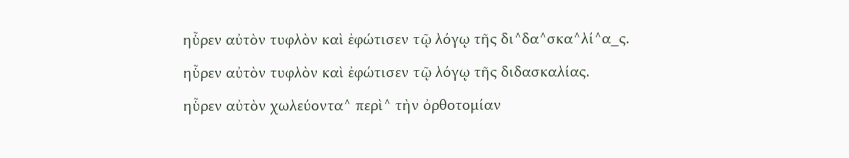ηὗρεν αὐτὸν τυφλὸν καὶ ἐφώτισεν τῷ λόγῳ τῆς δι^δα^σκα^λί^α_ς.
ηὗρεν αὐτὸν τυφλὸν καὶ ἐφώτισεν τῷ λόγῳ τῆς διδασκαλίας.
ηὗρεν αὐτὸν χωλεύοντα^ περὶ^ τὴν ὀρθοτομίαν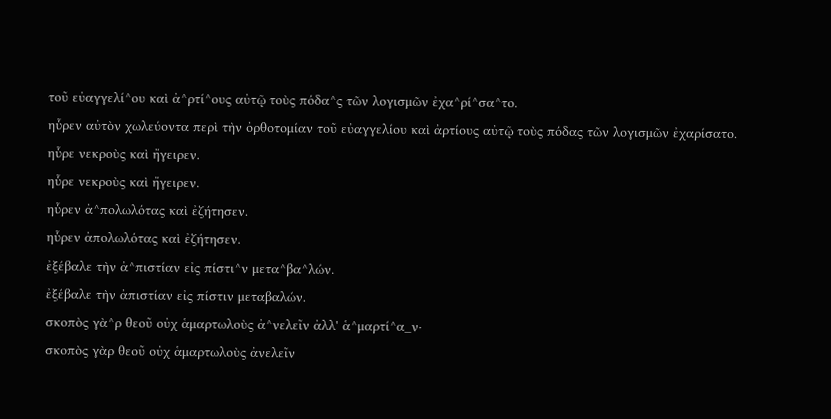τοῦ εὐαγγελί^ου καὶ ἀ^ρτί^ους αὐτῷ τοὺς πόδα^ς τῶν λογισμῶν ἐχα^ρί^σα^το.
ηὗρεν αὐτὸν χωλεύοντα περὶ τὴν ὀρθοτομίαν τοῦ εὐαγγελίου καὶ ἀρτίους αὐτῷ τοὺς πόδας τῶν λογισμῶν ἐχαρίσατο.
ηὗρε νεκροὺς καὶ ἤγειρεν.
ηὗρε νεκροὺς καὶ ἤγειρεν.
ηὗρεν ἀ^πολωλότας καὶ ἐζήτησεν.
ηὗρεν ἀπολωλότας καὶ ἐζήτησεν.
ἐξέβαλε τὴν ἀ^πιστίαν εἰς πίστι^ν μετα^βα^λών.
ἐξέβαλε τὴν ἀπιστίαν εἰς πίστιν μεταβαλών.
σκοπὸς γὰ^ρ θεοῦ οὐχ ἁμαρτωλοὺς ἀ^νελεῖν ἀλλ' ἁ^μαρτί^α_ν·
σκοπὸς γὰρ θεοῦ οὐχ ἁμαρτωλοὺς ἀνελεῖν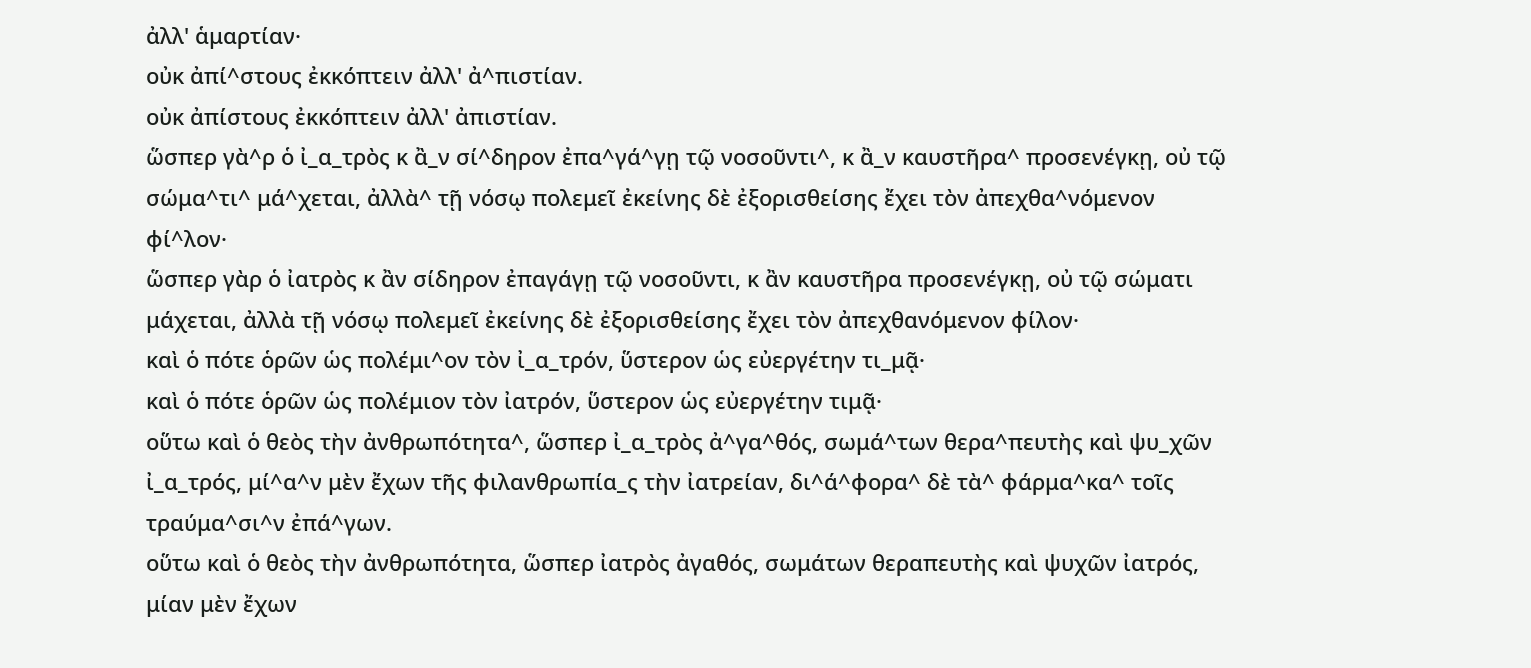ἀλλ' ἁμαρτίαν·
οὐκ ἀπί^στους ἐκκόπτειν ἀλλ' ἀ^πιστίαν.
οὐκ ἀπίστους ἐκκόπτειν ἀλλ' ἀπιστίαν.
ὥσπερ γὰ^ρ ὁ ἰ_α_τρὸς κ ἂ_ν σί^δηρον ἐπα^γά^γῃ τῷ νοσοῦντι^, κ ἂ_ν καυστῆρα^ προσενέγκῃ, οὐ τῷ σώμα^τι^ μά^χεται, ἀλλὰ^ τῇ νόσῳ πολεμεῖ ἐκείνης δὲ ἐξορισθείσης ἔχει τὸν ἀπεχθα^νόμενον φί^λον·
ὥσπερ γὰρ ὁ ἰατρὸς κ ἂν σίδηρον ἐπαγάγῃ τῷ νοσοῦντι, κ ἂν καυστῆρα προσενέγκῃ, οὐ τῷ σώματι μάχεται, ἀλλὰ τῇ νόσῳ πολεμεῖ ἐκείνης δὲ ἐξορισθείσης ἔχει τὸν ἀπεχθανόμενον φίλον·
καὶ ὁ πότε ὁρῶν ὡς πολέμι^ον τὸν ἰ_α_τρόν, ὕστερον ὡς εὐεργέτην τι_μᾷ·
καὶ ὁ πότε ὁρῶν ὡς πολέμιον τὸν ἰατρόν, ὕστερον ὡς εὐεργέτην τιμᾷ·
οὕτω καὶ ὁ θεὸς τὴν ἀνθρωπότητα^, ὥσπερ ἰ_α_τρὸς ἀ^γα^θός, σωμά^των θερα^πευτὴς καὶ ψυ_χῶν ἰ_α_τρός, μί^α^ν μὲν ἔχων τῆς φιλανθρωπία_ς τὴν ἰατρείαν, δι^ά^φορα^ δὲ τὰ^ φάρμα^κα^ τοῖς τραύμα^σι^ν ἐπά^γων.
οὕτω καὶ ὁ θεὸς τὴν ἀνθρωπότητα, ὥσπερ ἰατρὸς ἀγαθός, σωμάτων θεραπευτὴς καὶ ψυχῶν ἰατρός, μίαν μὲν ἔχων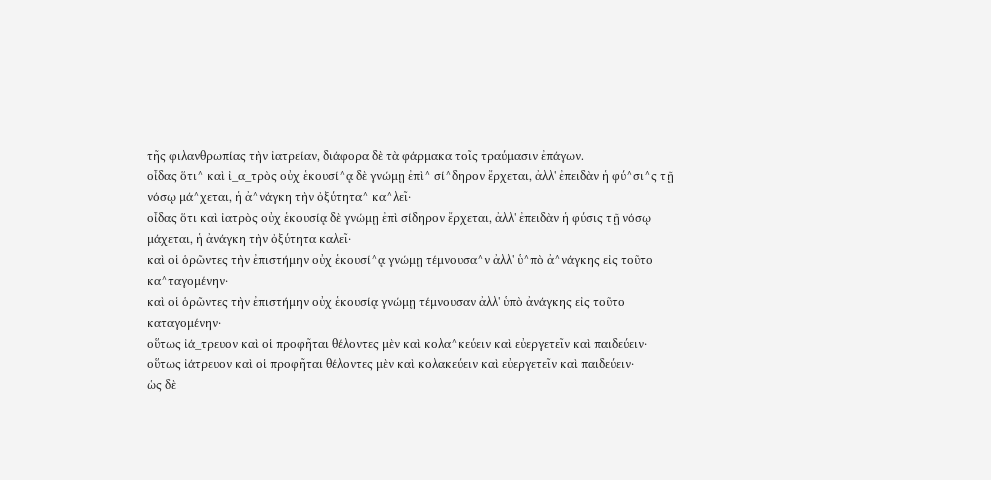τῆς φιλανθρωπίας τὴν ἰατρείαν, διάφορα δὲ τὰ φάρμακα τοῖς τραύμασιν ἐπάγων.
οἶδας ὅτι^ καὶ ἰ_α_τρὸς οὐχ ἑκουσί^ᾳ δὲ γνώμῃ ἐπὶ^ σί^δηρον ἔρχεται, ἀλλ' ἐπειδὰν ἡ φύ^σι^ς τῇ νόσῳ μά^χεται, ἡ ἀ^νάγκη τὴν ὀξύτητα^ κα^λεῖ·
οἶδας ὅτι καὶ ἰατρὸς οὐχ ἑκουσίᾳ δὲ γνώμῃ ἐπὶ σίδηρον ἔρχεται, ἀλλ' ἐπειδὰν ἡ φύσις τῇ νόσῳ μάχεται, ἡ ἀνάγκη τὴν ὀξύτητα καλεῖ·
καὶ οἱ ὁρῶντες τὴν ἐπιστήμην οὐχ ἑκουσί^ᾳ γνώμῃ τέμνουσα^ν ἀλλ' ὑ^πὸ ἀ^νάγκης εἰς τοῦτο κα^ταγομένην·
καὶ οἱ ὁρῶντες τὴν ἐπιστήμην οὐχ ἑκουσίᾳ γνώμῃ τέμνουσαν ἀλλ' ὑπὸ ἀνάγκης εἰς τοῦτο καταγομένην·
οὕτως ἰά_τρευον καὶ οἱ προφῆται θέλοντες μὲν καὶ κολα^κεύειν καὶ εὐεργετεῖν καὶ παιδεύειν·
οὕτως ἰάτρευον καὶ οἱ προφῆται θέλοντες μὲν καὶ κολακεύειν καὶ εὐεργετεῖν καὶ παιδεύειν·
ὡς δὲ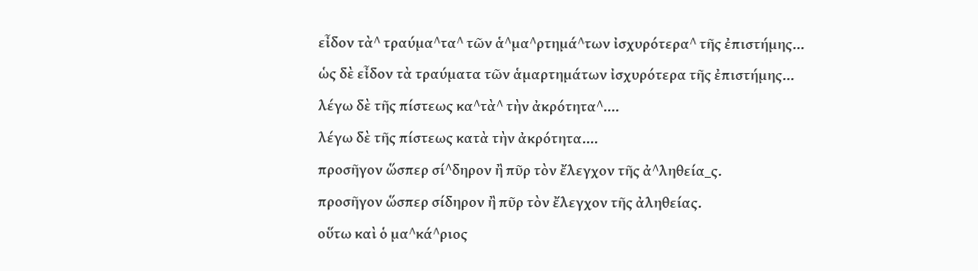εἶδον τὰ^ τραύμα^τα^ τῶν ἁ^μα^ρτημά^των ἰσχυρότερα^ τῆς ἐπιστήμης...
ὡς δὲ εἶδον τὰ τραύματα τῶν ἁμαρτημάτων ἰσχυρότερα τῆς ἐπιστήμης...
λέγω δὲ τῆς πίστεως κα^τὰ^ τὴν ἀκρότητα^....
λέγω δὲ τῆς πίστεως κατὰ τὴν ἀκρότητα....
προσῆγον ὥσπερ σί^δηρον ἢ πῦρ τὸν ἔλεγχον τῆς ἀ^ληθεία_ς.
προσῆγον ὥσπερ σίδηρον ἢ πῦρ τὸν ἔλεγχον τῆς ἀληθείας.
οὕτω καὶ ὁ μα^κά^ριος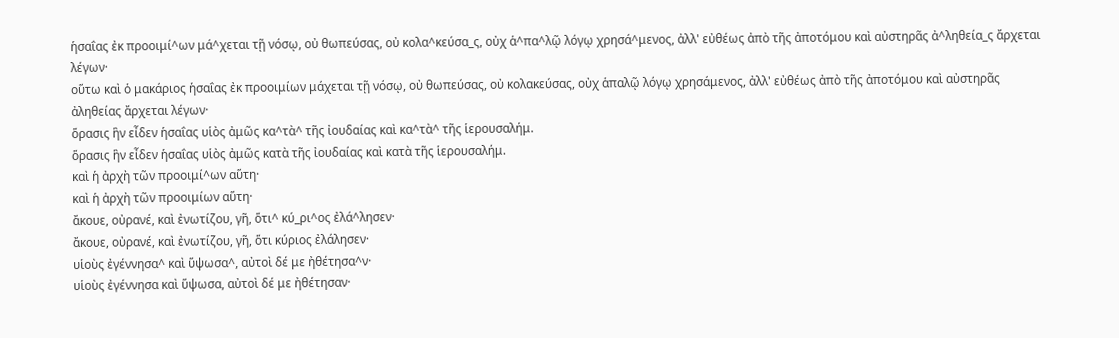ἡσαΐας ἐκ προοιμί^ων μά^χεται τῇ νόσῳ, οὐ θωπεύσας, οὐ κολα^κεύσα_ς, οὐχ ἁ^πα^λῷ λόγῳ χρησά^μενος, ἀλλ' εὐθέως ἀπὸ τῆς ἀποτόμου καὶ αὐστηρᾶς ἀ^ληθεία_ς ἄρχεται λέγων·
οὕτω καὶ ὁ μακάριος ἡσαΐας ἐκ προοιμίων μάχεται τῇ νόσῳ, οὐ θωπεύσας, οὐ κολακεύσας, οὐχ ἁπαλῷ λόγῳ χρησάμενος, ἀλλ' εὐθέως ἀπὸ τῆς ἀποτόμου καὶ αὐστηρᾶς ἀληθείας ἄρχεται λέγων·
ὅρασις ἣν εἶδεν ἡσαΐας υἱὸς ἀμῶς κα^τὰ^ τῆς ἰουδαίας καὶ κα^τὰ^ τῆς ἱερουσαλήμ.
ὅρασις ἣν εἶδεν ἡσαΐας υἱὸς ἀμῶς κατὰ τῆς ἰουδαίας καὶ κατὰ τῆς ἱερουσαλήμ.
καὶ ἡ ἀρχὴ τῶν προοιμί^ων αὕτη·
καὶ ἡ ἀρχὴ τῶν προοιμίων αὕτη·
ἄκουε, οὐρανέ, καὶ ἐνωτίζου, γῆ, ὅτι^ κύ_ρι^ος ἐλά^λησεν·
ἄκουε, οὐρανέ, καὶ ἐνωτίζου, γῆ, ὅτι κύριος ἐλάλησεν·
υἱοὺς ἐγέννησα^ καὶ ὕψωσα^, αὐτοὶ δέ με ἠθέτησα^ν·
υἱοὺς ἐγέννησα καὶ ὕψωσα, αὐτοὶ δέ με ἠθέτησαν·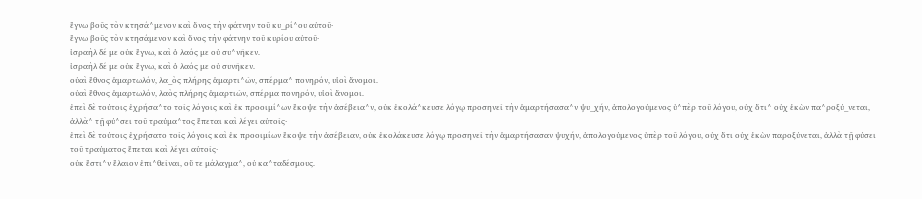ἔγνω βοῦς τὸν κτησά^μενον καὶ ὄνος τὴν φάτνην τοῦ κυ_ρί^ου αὐτοῦ·
ἔγνω βοῦς τὸν κτησάμενον καὶ ὄνος τὴν φάτνην τοῦ κυρίου αὐτοῦ·
ἰσραὴλ δέ με οὐκ ἔγνω, καὶ ὁ λαός με οὐ συ^νῆκεν.
ἰσραὴλ δέ με οὐκ ἔγνω, καὶ ὁ λαός με οὐ συνῆκεν.
οὐαὶ ἔθνος ἁμαρτωλόν, λα_ὸς πλήρης ἁμαρτι^ῶν, σπέρμα^ πονηρόν, υἱοὶ ἄνομοι.
οὐαὶ ἔθνος ἁμαρτωλόν, λαὸς πλήρης ἁμαρτιῶν, σπέρμα πονηρόν, υἱοὶ ἄνομοι.
ἐπεὶ δὲ τούτοις ἐχρήσα^το τοῖς λόγοις καὶ ἐκ προοιμί^ων ἔκοψε τὴν ἀσέβεια^ν, οὐκ ἐκολά^κευσε λόγῳ προσηνεῖ τὴν ἁμαρτήσασα^ν ψυ_χήν, ἀπολογούμενος ὑ^πὲρ τοῦ λόγου, οὐχ ὅτι^ οὐχ ἑκὼν πα^ροξύ_νεται, ἀλλὰ^ τῇ φύ^σει τοῦ τραύμα^τος ἕπεται καὶ λέγει αὐτοῖς·
ἐπεὶ δὲ τούτοις ἐχρήσατο τοῖς λόγοις καὶ ἐκ προοιμίων ἔκοψε τὴν ἀσέβειαν, οὐκ ἐκολάκευσε λόγῳ προσηνεῖ τὴν ἁμαρτήσασαν ψυχήν, ἀπολογούμενος ὑπὲρ τοῦ λόγου, οὐχ ὅτι οὐχ ἑκὼν παροξύνεται, ἀλλὰ τῇ φύσει τοῦ τραύματος ἕπεται καὶ λέγει αὐτοῖς·
οὐκ ἔστι^ν ἔλαιον ἐπι^θεῖναι, οὔ τε μάλαγμα^, οὐ κα^ταδέσμους.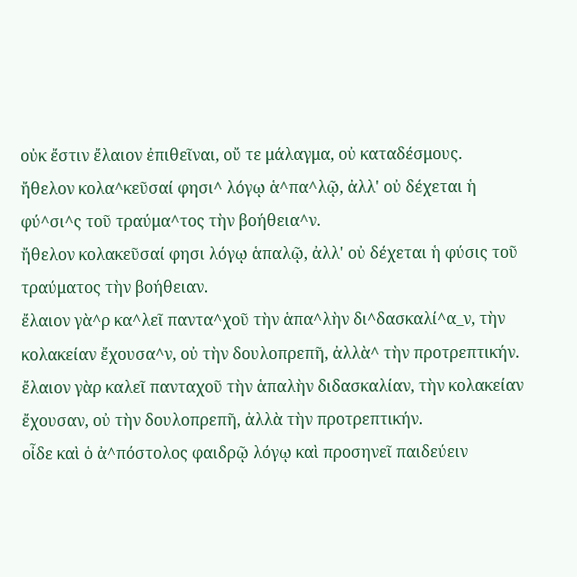οὐκ ἔστιν ἔλαιον ἐπιθεῖναι, οὔ τε μάλαγμα, οὐ καταδέσμους.
ἤθελον κολα^κεῦσαί φησι^ λόγῳ ἁ^πα^λῷ, ἀλλ' οὐ δέχεται ἡ φύ^σι^ς τοῦ τραύμα^τος τὴν βοήθεια^ν.
ἤθελον κολακεῦσαί φησι λόγῳ ἁπαλῷ, ἀλλ' οὐ δέχεται ἡ φύσις τοῦ τραύματος τὴν βοήθειαν.
ἔλαιον γὰ^ρ κα^λεῖ παντα^χοῦ τὴν ἁπα^λὴν δι^δασκαλί^α_ν, τὴν κολακείαν ἔχουσα^ν, οὐ τὴν δουλοπρεπῆ, ἀλλὰ^ τὴν προτρεπτικήν.
ἔλαιον γὰρ καλεῖ πανταχοῦ τὴν ἁπαλὴν διδασκαλίαν, τὴν κολακείαν ἔχουσαν, οὐ τὴν δουλοπρεπῆ, ἀλλὰ τὴν προτρεπτικήν.
οἶδε καὶ ὁ ἀ^πόστολος φαιδρῷ λόγῳ καὶ προσηνεῖ παιδεύειν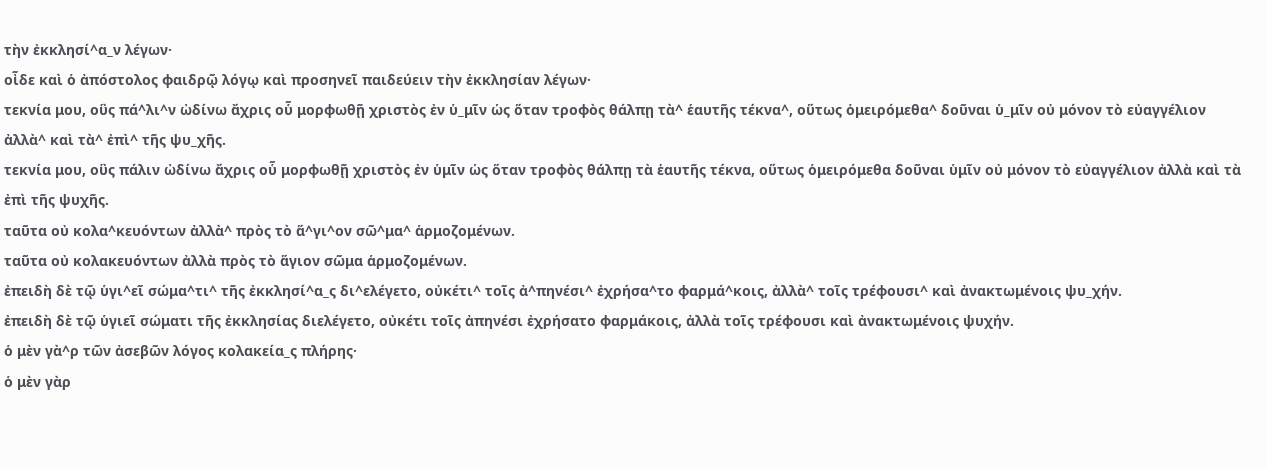τὴν ἐκκλησί^α_ν λέγων·
οἶδε καὶ ὁ ἀπόστολος φαιδρῷ λόγῳ καὶ προσηνεῖ παιδεύειν τὴν ἐκκλησίαν λέγων·
τεκνία μου, οὓς πά^λι^ν ὠδίνω ἄχρις οὗ μορφωθῇ χριστὸς ἐν ὑ_μῖν ὡς ὅταν τροφὸς θάλπῃ τὰ^ ἑαυτῆς τέκνα^, οὕτως ὁμειρόμεθα^ δοῦναι ὑ_μῖν οὐ μόνον τὸ εὐαγγέλιον ἀλλὰ^ καὶ τὰ^ ἐπὶ^ τῆς ψυ_χῆς.
τεκνία μου, οὓς πάλιν ὠδίνω ἄχρις οὗ μορφωθῇ χριστὸς ἐν ὑμῖν ὡς ὅταν τροφὸς θάλπῃ τὰ ἑαυτῆς τέκνα, οὕτως ὁμειρόμεθα δοῦναι ὑμῖν οὐ μόνον τὸ εὐαγγέλιον ἀλλὰ καὶ τὰ ἐπὶ τῆς ψυχῆς.
ταῦτα οὐ κολα^κευόντων ἀλλὰ^ πρὸς τὸ ἅ^γι^ον σῶ^μα^ ἁρμοζομένων.
ταῦτα οὐ κολακευόντων ἀλλὰ πρὸς τὸ ἅγιον σῶμα ἁρμοζομένων.
ἐπειδὴ δὲ τῷ ὑγι^εῖ σώμα^τι^ τῆς ἐκκλησί^α_ς δι^ελέγετο, οὐκέτι^ τοῖς ἀ^πηνέσι^ ἐχρήσα^το φαρμά^κοις, ἀλλὰ^ τοῖς τρέφουσι^ καὶ ἀνακτωμένοις ψυ_χήν.
ἐπειδὴ δὲ τῷ ὑγιεῖ σώματι τῆς ἐκκλησίας διελέγετο, οὐκέτι τοῖς ἀπηνέσι ἐχρήσατο φαρμάκοις, ἀλλὰ τοῖς τρέφουσι καὶ ἀνακτωμένοις ψυχήν.
ὁ μὲν γὰ^ρ τῶν ἀσεβῶν λόγος κολακεία_ς πλήρης·
ὁ μὲν γὰρ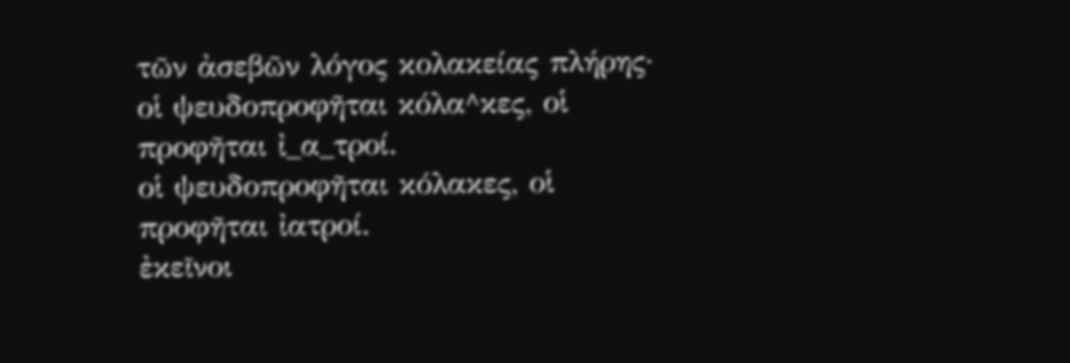τῶν ἀσεβῶν λόγος κολακείας πλήρης·
οἱ ψευδοπροφῆται κόλα^κες, οἱ προφῆται ἰ_α_τροί.
οἱ ψευδοπροφῆται κόλακες, οἱ προφῆται ἰατροί.
ἐκεῖνοι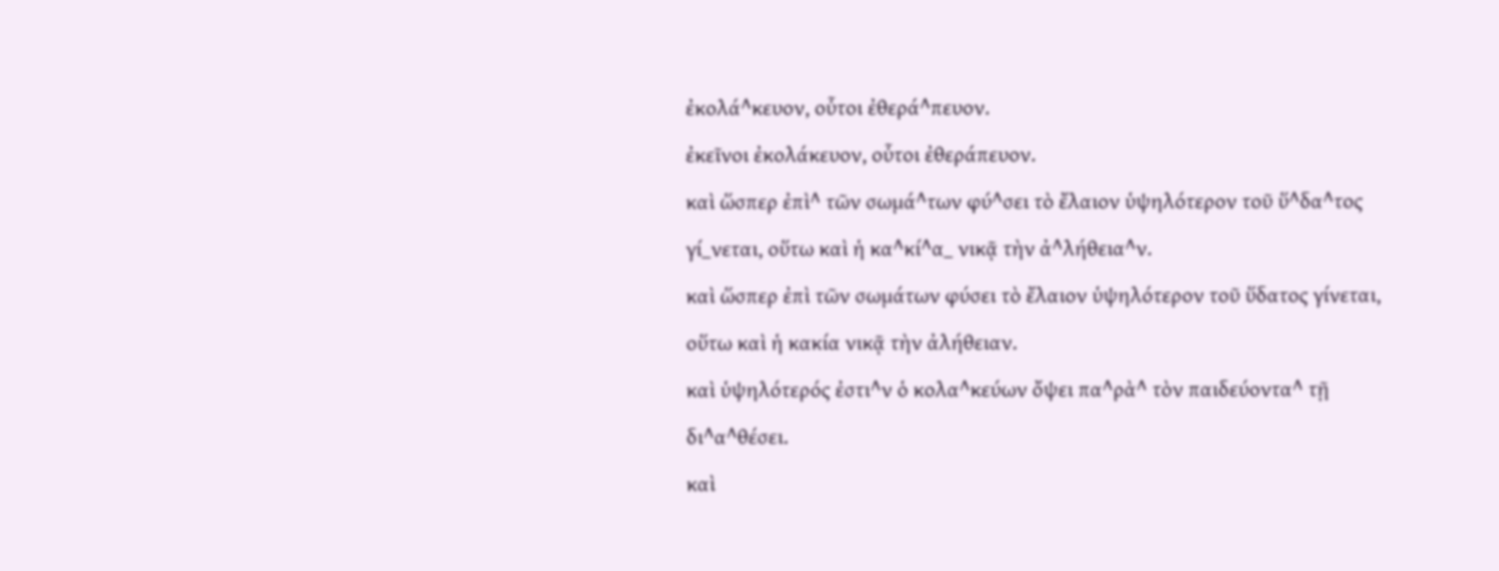ἐκολά^κευον, οὗτοι ἐθερά^πευον.
ἐκεῖνοι ἐκολάκευον, οὗτοι ἐθεράπευον.
καὶ ὥσπερ ἐπὶ^ τῶν σωμά^των φύ^σει τὸ ἔλαιον ὑψηλότερον τοῦ ὕ^δα^τος γί_νεται, οὕτω καὶ ἡ κα^κί^α_ νικᾷ τὴν ἀ^λήθεια^ν.
καὶ ὥσπερ ἐπὶ τῶν σωμάτων φύσει τὸ ἔλαιον ὑψηλότερον τοῦ ὕδατος γίνεται, οὕτω καὶ ἡ κακία νικᾷ τὴν ἀλήθειαν.
καὶ ὑψηλότερός ἐστι^ν ὁ κολα^κεύων ὄψει πα^ρὰ^ τὸν παιδεύοντα^ τῇ δι^α^θέσει.
καὶ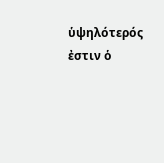ὑψηλότερός ἐστιν ὁ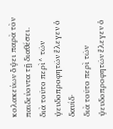κολακεύων ὄψει παρὰ τὸν παιδεύοντα τῇ διαθέσει.
διὰ τοῦτο περὶ^ τῶν ψευδοπροφητῶν ἔλεγεν ὁ δαυίδ·
διὰ τοῦτο περὶ τῶν ψευδοπροφητῶν ἔλεγεν ὁ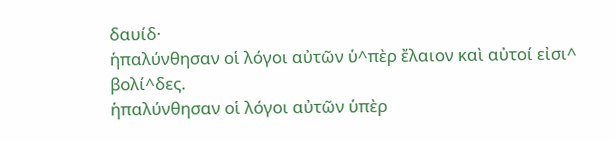δαυίδ·
ἡπαλύνθησαν οἱ λόγοι αὐτῶν ὑ^πὲρ ἔλαιον καὶ αὐτοί εἰσι^ βολί^δες.
ἡπαλύνθησαν οἱ λόγοι αὐτῶν ὑπὲρ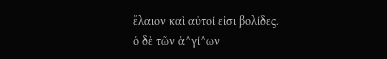ἔλαιον καὶ αὐτοί εἰσι βολίδες.
ὁ δὲ τῶν ἁ^γί^ων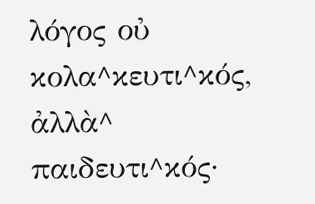λόγος οὐ κολα^κευτι^κός, ἀλλὰ^ παιδευτι^κός·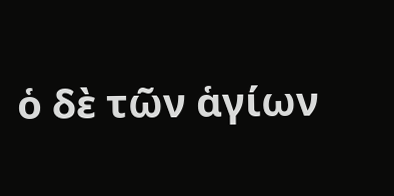ὁ δὲ τῶν ἁγίων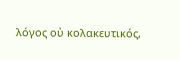λόγος οὐ κολακευτικός,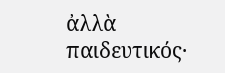ἀλλὰ παιδευτικός·